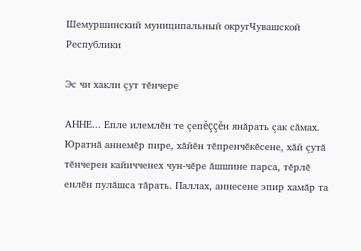Шемуршинский муниципальный округЧувашской Республики

Эс чи хакли çут тĕнчере

АННЕ... Епле илемлĕн те çепĕççĕн янăрать çак сăмах. Юратнă аннемĕр пире, хăйĕн тĕпренчĕкĕсене, хăй çутă тĕнчерен кайичченех чун-чĕре ăшшине парса, тĕрлĕ енлĕн пулăшса тăрать. Паллах, аннесене эпир хамăр та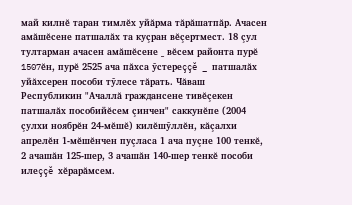май килнĕ таран тимлĕх уйăрма тăрăшатпăр. Ачасен амăшĕсене патшалăх та куçран вĕçертмест. 18 çул тултарман ачасен амăшĕсене _ вĕсем районта пурĕ 1507ĕн, пурĕ 2525 ача пăхса ỹстереççĕ _ патшалăх уйăхсерен пособи тỹлесе тăрать. Чăваш Республикин "Ачаллă граждансене тивĕçекен патшалăх пособийĕсем çинчен" саккунĕпе (2004 çулхи ноябрĕн 24-мĕшĕ) килĕшỹллĕн, кăçалхи апрелĕн 1-мĕшĕнчен пуçласа 1 ача пуçне 100 тенкĕ, 2 ачашăн 125-шер, 3 ачашăн 140-шер тенкĕ пособи илеççĕ хĕрарăмсем.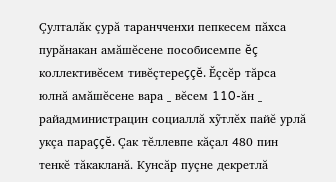Çулталăк çурă таранчченхи пепкесем пăхса пурăнакан амăшĕсене пособисемпе ĕç коллективĕсем тивĕçтереççĕ. Ĕçсĕр тăрса юлнă амăшĕсене вара _ вĕсем 110-ăн _ райадминистрацин социаллă хỹтлĕх пайĕ урлă укçа параççĕ. Çак тĕллевпе кăçал 480 пин тенкĕ тăкакланă. Кунсăр пуçне декретлă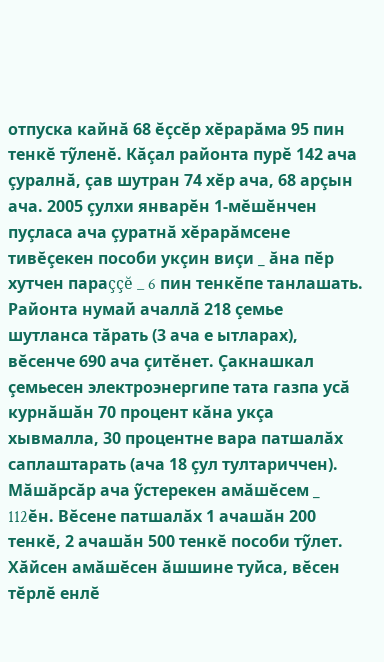отпуска кайнă 68 ĕçсĕр хĕрарăма 95 пин тенкĕ тỹленĕ. Кăçал районта пурĕ 142 ача çуралнă, çав шутран 74 хĕр ача, 68 арçын ача. 2005 çулхи январĕн 1-мĕшĕнчен пуçласа ача çуратнă хĕрарăмсене тивĕçекен пособи укçин виçи _ ăна пĕр хутчен параççĕ _ 6 пин тенкĕпе танлашать. Районта нумай ачаллă 218 çемье шутланса тăрать (3 ача е ытларах), вĕсенче 690 ача çитĕнет. Çакнашкал çемьесен электроэнергипе тата газпа усă курнăшăн 70 процент кăна укçа хывмалла, 30 процентне вара патшалăх саплаштарать (ача 18 çул тултариччен). Мăшăрсăр ача ỹстерекен амăшĕсем _ 112ĕн. Вĕсене патшалăх 1 ачашăн 200 тенкĕ, 2 ачашăн 500 тенкĕ пособи тỹлет. Хăйсен амăшĕсен ăшшине туйса, вĕсен тĕрлĕ енлĕ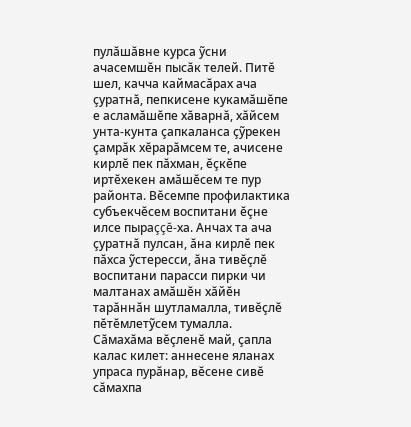пулăшăвне курса ỹсни ачасемшĕн пысăк телей. Питĕ шел, качча каймасăрах ача çуратнă, пепкисене кукамăшĕпе е асламăшĕпе хăварнă, хăйсем унта-кунта çапкаланса çỹрекен çамрăк хĕрарăмсем те, ачисене кирлĕ пек пăхман, ĕçкĕпе иртĕхекен амăшĕсем те пур районта. Вĕсемпе профилактика субъекчĕсем воспитани ĕçне илсе пыраççĕ-ха. Анчах та ача çуратнă пулсан, ăна кирлĕ пек пăхса ỹстересси, ăна тивĕçлĕ воспитани парасси пирки чи малтанах амăшĕн хăйĕн тарăннăн шутламалла, тивĕçлĕ пĕтĕмлетỹсем тумалла. Сăмахăма вĕçленĕ май, çапла калас килет: аннесене яланах упраса пурăнар, вĕсене сивĕ сăмахпа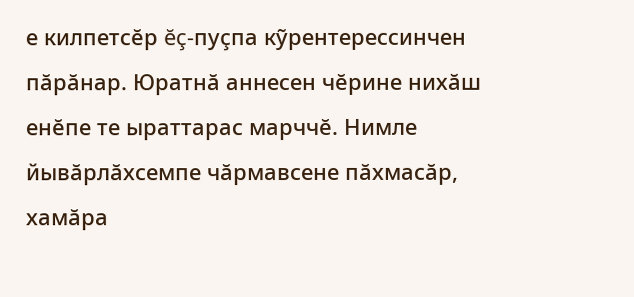е килпетсĕр ĕç-пуçпа кỹрентерессинчен пăрăнар. Юратнă аннесен чĕрине нихăш енĕпе те ыраттарас марччĕ. Нимле йывăрлăхсемпе чăрмавсене пăхмасăр, хамăра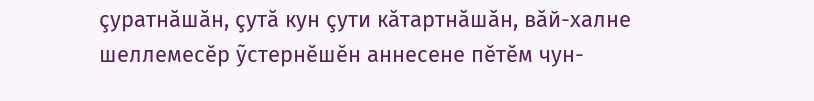çуратнăшăн, çутă кун çути кăтартнăшăн, вăй-халне шеллемесĕр ỹстернĕшĕн аннесене пĕтĕм чун-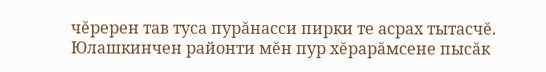чĕререн тав туса пурăнасси пирки те асрах тытасчĕ. Юлашкинчен районти мĕн пур хĕрарăмсене пысăк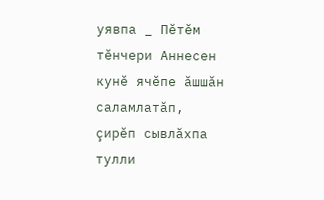уявпа _ Пĕтĕм тĕнчери Аннесен кунĕ ячĕпе ăшшăн саламлатăп, çирĕп сывлăхпа тулли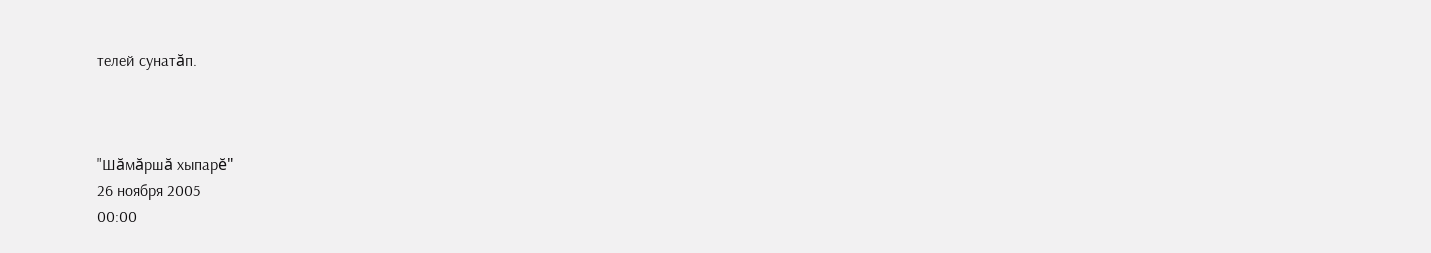телей сунатăп.



"Шăмăршă хыпарĕ"
26 ноября 2005
00:00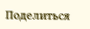Поделиться